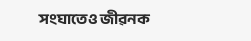সংঘাতেও জীৱনক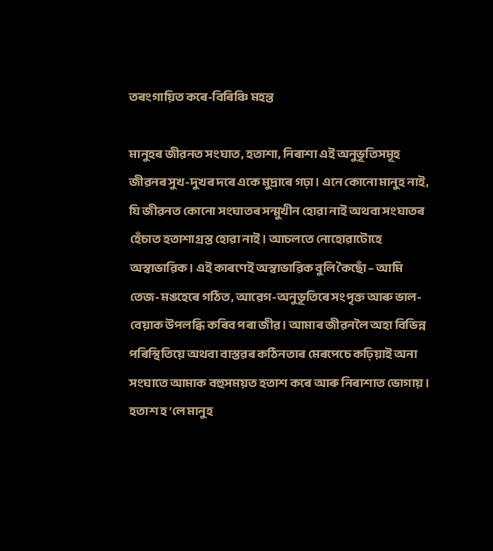তৰংগায়িত কৰে-বিৰিঞ্চি মহন্ত

মানুহৰ জীৱনত সংঘাত, হতাশা, নিৰাশা এই অনুভূতিসমূহ জীৱনৰ সুখ-দুখৰ দৰে একে মুদ্ৰাৰে গঢ়া। এনে কোনো মানুহ নাই, যি জীৱনত কোনো সংঘাতৰ সন্মুখীন হোৱা নাই অথবা সংঘাতৰ হেঁচাত হতাশাগ্ৰস্ত হোৱা নাই। আচলতে নোহোৱাটোহে অস্বাভাৱিক। এই কাৰণেই অস্বাভাৱিক বুলি কৈছোঁ – আমি তেজ-মঙহেৰে গঠিত, আৱেগ-অনুভূতিৰে সংপৃক্ত আৰু ভাল-বেয়াক উপলব্ধি কৰিব পৰা জীৱ। আমাৰ জীৱনলৈ অহা বিভিন্ন পৰিস্থিতিয়ে অথবা বাস্তৱৰ কঠিনতাৰ মেৰপেচে কঢ়িয়াই অনা সংঘাতে আমাক বহুসময়ত হতাশ কৰে আৰু নিৰাশাত ভোগায়। হতাশ হ’লে মানুহ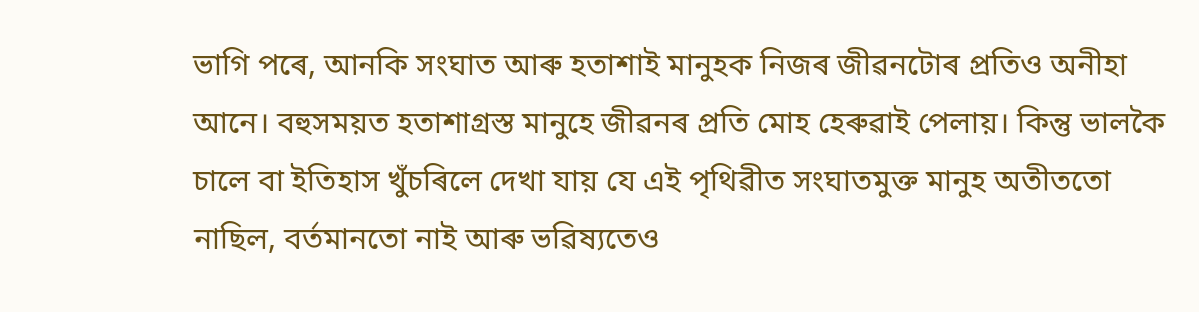ভাগি পৰে, আনকি সংঘাত আৰু হতাশাই মানুহক নিজৰ জীৱনটোৰ প্ৰতিও অনীহা আনে। বহুসময়ত হতাশাগ্ৰস্ত মানুহে জীৱনৰ প্ৰতি মোহ হেৰুৱাই পেলায়। কিন্তু ভালকৈ চালে বা ইতিহাস খুঁচৰিলে দেখা যায় যে এই পৃথিৱীত সংঘাতমুক্ত মানুহ অতীততো নাছিল, বৰ্তমানতো নাই আৰু ভৱিষ্যতেও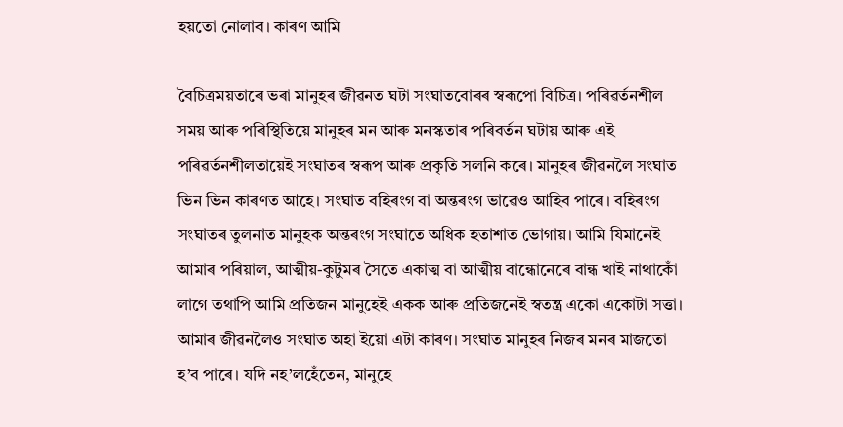হয়তো নোলাব। কাৰণ আমি

বৈচিত্ৰময়তাৰে ভৰা মানুহৰ জীৱনত ঘটা সংঘাতবোৰৰ স্বৰূপো বিচিত্ৰ। পৰিৱৰ্তনশীল সময় আৰু পৰিস্থিতিয়ে মানুহৰ মন আৰু মনস্কতাৰ পৰিবৰ্তন ঘটায় আৰু এই পৰিৱৰ্তনশীলতায়েই সংঘাতৰ স্বৰূপ আৰু প্ৰকৃতি সলনি কৰে। মানুহৰ জীৱনলৈ সংঘাত ভিন ভিন কাৰণত আহে। সংঘাত বহিৰংগ বা অন্তৰংগ ভাৱেও আহিব পাৰে। বহিৰংগ সংঘাতৰ তুলনাত মানুহক অন্তৰংগ সংঘাতে অধিক হতাশাত ভোগায়। আমি যিমানেই আমাৰ পৰিয়াল, আত্মীয়-কুটুমৰ সৈতে একাত্ম বা আত্মীয় বান্ধোনেৰে বান্ধ খাই নাথাকোঁ লাগে তথাপি আমি প্ৰতিজন মানুহেই একক আৰু প্ৰতিজনেই স্বতন্ত্ৰ একো একোটা সত্তা। আমাৰ জীৱনলৈও সংঘাত অহা ইয়ো এটা কাৰণ। সংঘাত মানুহৰ নিজৰ মনৰ মাজতো হ’ব পাৰে। যদি নহ’লহেঁতেন, মানুহে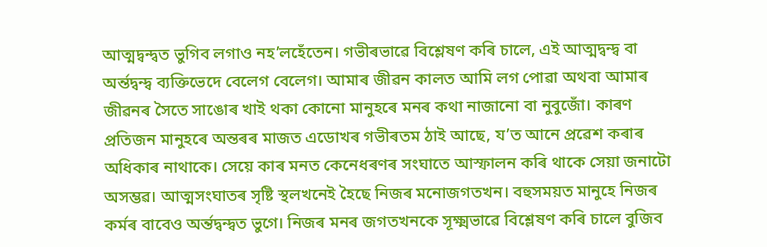আত্মদ্বন্দ্বত ভুগিব লগাও নহ’লহেঁতেন। গভীৰভাৱে বিশ্লেষণ কৰি চালে, এই আত্মদ্বন্দ্ব বা অৰ্ন্তদ্বন্দ্ব ব্যক্তিভেদে বেলেগ বেলেগ। আমাৰ জীৱন কালত আমি লগ পোৱা অথবা আমাৰ জীৱনৰ সৈতে সাঙোৰ খাই থকা কোনো মানুহৰে মনৰ কথা নাজানো বা নুবুজোঁ। কাৰণ প্ৰতিজন মানুহৰে অন্তৰৰ মাজত এডোখৰ গভীৰতম ঠাই আছে, য’ত আনে প্ৰৱেশ কৰাৰ অধিকাৰ নাথাকে। সেয়ে কাৰ মনত কেনেধৰণৰ সংঘাতে আস্ফালন কৰি থাকে সেয়া জনাটো অসম্ভৱ। আত্মসংঘাতৰ সৃষ্টি স্থলখনেই হৈছে নিজৰ মনোজগতখন। বহুসময়ত মানুহে নিজৰ কৰ্মৰ বাবেও অৰ্ন্তদ্বন্দ্বত ভুগে। নিজৰ মনৰ জগতখনকে সূক্ষ্মভাৱে বিশ্লেষণ কৰি চালে বুজিব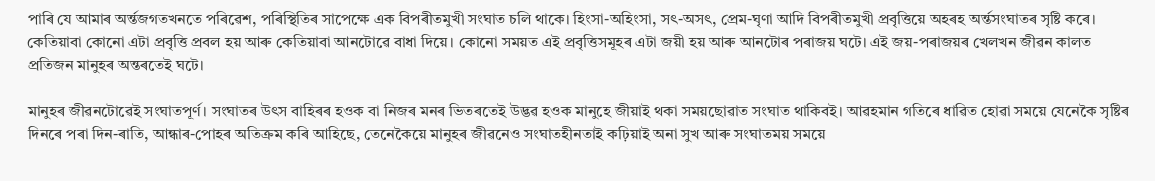পাৰি যে আমাৰ অৰ্ন্তজগতখনতে পৰিৱেশ, পৰিস্থিতিৰ সাপেক্ষে এক বিপৰীতমুখী সংঘাত চলি থাকে। হিংসা-অহিংসা, সৎ-অসৎ, প্ৰেম-ঘৃণা আদি বিপৰীতমুখী প্ৰবৃত্তিয়ে অহৰহ অৰ্ন্তসংঘাতৰ সৃষ্টি কৰে। কেতিয়াবা কোনো এটা প্ৰবৃত্তি প্ৰবল হয় আৰু কেতিয়াবা আনটোৱে বাধা দিয়ে। কোনো সময়ত এই প্ৰবৃত্তিসমূহৰ এটা জয়ী হয় আৰু আনটোৰ পৰাজয় ঘটে। এই জয়-পৰাজয়ৰ খেলখন জীৱন কালত প্ৰতিজন মানুহৰ অন্তৰতেই ঘটে।

মানুহৰ জীৱনটোৱেই সংঘাতপূৰ্ণ। সংঘাতৰ উৎস বাহিৰৰ হওক বা নিজৰ মনৰ ভিতৰতেই উদ্ভৱ হওক মানুহে জীয়াই থকা সময়ছোৱাত সংঘাত থাকিবই। আৱহমান গতিৰে ধাৱিত হোৱা সময়ে যেনেকৈ সৃষ্টিৰ দিনৰে পৰা দিন-ৰাতি, আন্ধাৰ-পোহৰ অতিক্ৰম কৰি আহিছে, তেনেকৈয়ে মানুহৰ জীৱনেও সংঘাতহীনতাই কঢ়িয়াই অনা সুখ আৰু সংঘাতময় সময়ে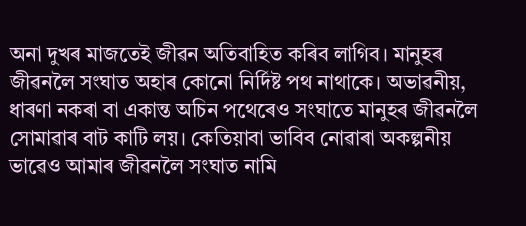অনা দুখৰ মাজতেই জীৱন অতিবাহিত কৰিব লাগিব। মানুহৰ জীৱনলৈ সংঘাত অহাৰ কোনো নিৰ্দিষ্ট পথ নাথাকে। অভাৱনীয়, ধাৰণা নকৰা বা একান্ত অচিন পথেৰেও সংঘাতে মানুহৰ জীৱনলৈ সোমাৱাৰ বাট কাটি লয়। কেতিয়াবা ভাবিব নোৱাৰা অকল্পনীয় ভাৱেও আমাৰ জীৱনলৈ সংঘাত নামি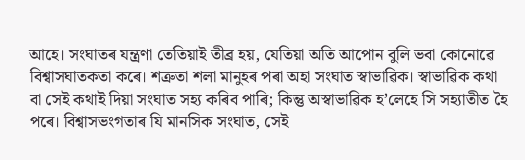আহে। সংঘাতৰ যন্ত্ৰণা তেতিয়াই তীব্ৰ হয়, যেতিয়া অতি আপোন বুলি ভবা কোনোৱে বিশ্বাসঘাতকতা কৰে। শত্ৰুতা শলা মানুহৰ পৰা অহা সংঘাত স্বাভাৱিক। স্বাভাৱিক কথা বা সেই কথাই দিয়া সংঘাত সহ্য কৰিব পাৰি; কিন্তু অস্বাভাৱিক হ’লেহে সি সহ্যাতীত হৈ পৰে। বিশ্বাসভংগতাৰ যি মানসিক সংঘাত, সেই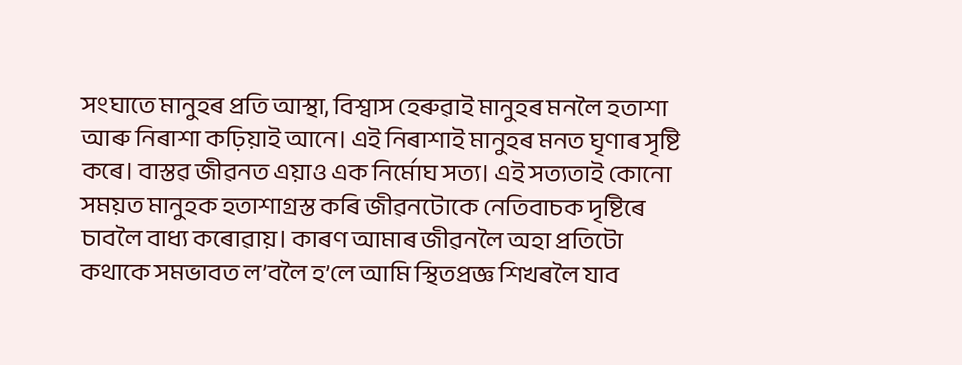সংঘাতে মানুহৰ প্ৰতি আস্থা, বিশ্বাস হেৰুৱাই মানুহৰ মনলৈ হতাশা আৰু নিৰাশা কঢ়িয়াই আনে। এই নিৰাশাই মানুহৰ মনত ঘৃণাৰ সৃষ্টি কৰে। বাস্তৱ জীৱনত এয়াও এক নিৰ্মোঘ সত্য। এই সত্যতাই কোনো সময়ত মানুহক হতাশাগ্ৰস্ত কৰি জীৱনটোকে নেতিবাচক দৃষ্টিৰে চাবলৈ বাধ্য কৰোৱায়। কাৰণ আমাৰ জীৱনলৈ অহা প্ৰতিটো কথাকে সমভাবত ল’বলৈ হ’লে আমি স্থিতপ্ৰজ্ঞ শিখৰলৈ যাব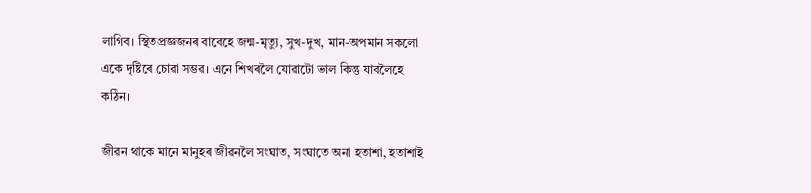লাগিব। স্থিতপ্ৰজ্ঞজনৰ বাবেহে জন্ম-মৃত্যু, সুখ-দুখ, মান-অপমান সকলো একে দৃষ্টিৰে চোৱা সম্ভৱ। এনে শিখৰলৈ যোৱাটো ভাল কিন্তু যাবলৈহে কঠিন।

জীৱন থাকে মানে মানুহৰ জীৱনলৈ সংঘাত, সংঘাতে অনা হতাশা, হতাশাই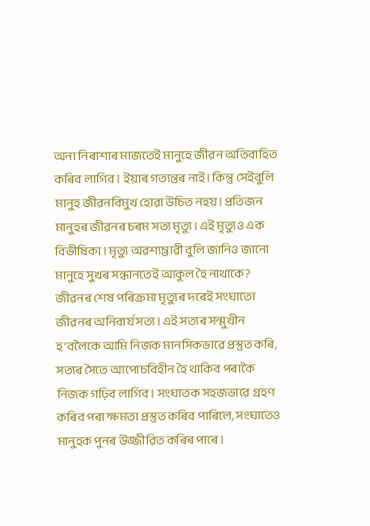অনা নিৰাশাৰ মাজতেই মানুহে জীৱন অতিবাহিত কৰিব লাগিব। ইয়াৰ গত্যন্তৰ নাই। কিন্তু সেইবুলি মানুহ জীৱনবিমুখ হোৱা উচিত নহয়। প্ৰতিজন মানুহৰ জীৱনৰ চৰম সত্য মৃত্যু। এই মৃত্যুও এক বিভীষিকা। মৃত্যু অৱশ্যম্ভাৱী বুলি জানিও জানো মানুহে সুখৰ সন্ধানতেই আকুল হৈ নাথাকে? জীৱনৰ শেষ পৰিক্ৰমা মৃত্যুৰ দৰেই সংঘাতো জীৱনৰ অনিবাৰ্য সত্য। এই সত্যৰ সন্মুখীন হ’বলৈকে আমি নিজক মানসিকভাৱে প্ৰস্তুত কৰি, সত্যৰ সৈতে আপোচবিহীন হৈ থাকিব পৰাকৈ নিজক গঢ়িব লাগিব। সংঘাতক সহজভাৱে গ্ৰহণ কৰিব পৰা ক্ষমতা প্ৰস্তুত কৰিব পাৰিলে, সংঘাতেও মানুহক পুনৰ উজ্জীৱিত কৰিৰ পাৰে।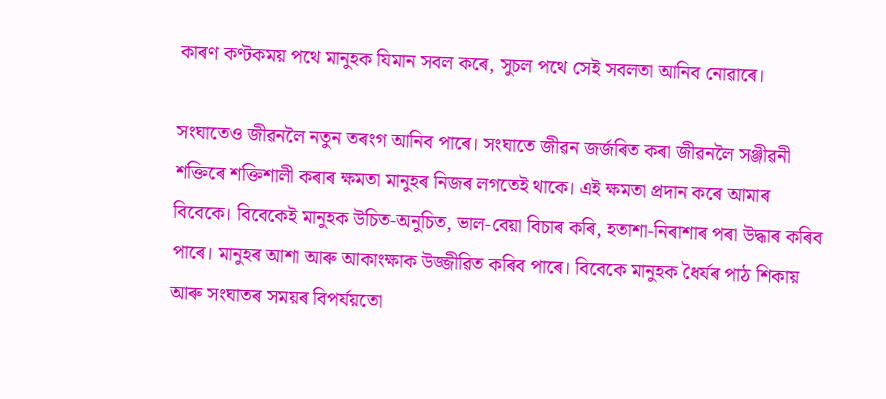কাৰণ কণ্টকময় পথে মানুহক যিমান সবল কৰে, সুচল পথে সেই সবলতা আনিব নোৱাৰে।

সংঘাতেও জীৱনলৈ নতুন তৰংগ আনিব পাৰে। সংঘাতে জীৱন জৰ্জৰিত কৰা জীৱনলৈ সঞ্জীৱনী শক্তিৰে শক্তিশালী কৰাৰ ক্ষমতা মানুহৰ নিজৰ লগতেই থাকে। এই ক্ষমতা প্ৰদান কৰে আমাৰ বিবেকে। বিবেকেই মানুহক উচিত-অনুচিত, ভাল-বেয়া বিচাৰ কৰি, হতাশা-নিৰাশাৰ পৰা উদ্ধাৰ কৰিব পাৰে। মানুহৰ আশা আৰু আকাংক্ষাক উজ্জীৱিত কৰিব পাৰে। বিবেকে মানুহক ধৈৰ্যৰ পাঠ শিকায় আৰু সংঘাতৰ সময়ৰ বিপৰ্যয়তো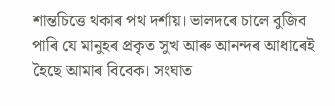শান্তচিত্তে থকাৰ পথ দৰ্শায়। ভালদৰে চালে বুজিব পাৰি যে মানুহৰ প্ৰকৃত সুখ আৰু আনন্দৰ আধাৰেই হৈছে আমাৰ বিবেক। সংঘাত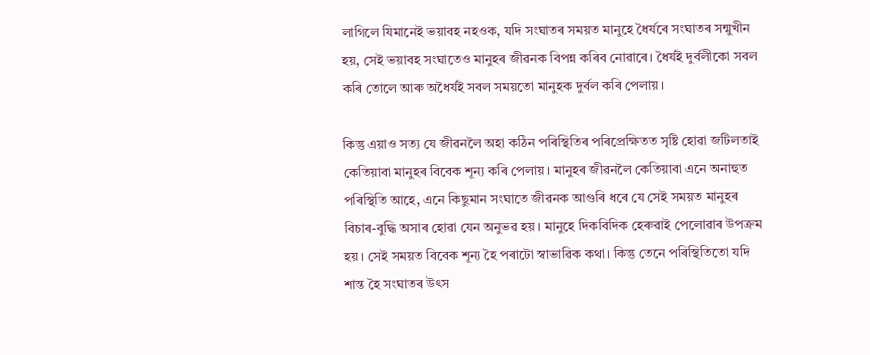লাগিলে যিমানেই ভয়াবহ নহওক, যদি সংঘাতৰ সময়ত মানুহে ধৈৰ্যৰে সংঘাতৰ সন্মুখীন হয়, সেই ভয়াবহ সংঘাতেও মানুহৰ জীৱনক বিপন্ন কৰিব নোৱাৰে। ধৈৰ্যই দুৰ্বলীকো সবল কৰি তোলে আৰু অধৈৰ্যই সবল সময়তো মানুহক দুৰ্বল কৰি পেলায়।

কিন্তু এয়াও সত্য যে জীৱনলৈ অহা কঠিন পৰিস্থিতিৰ পৰিপ্ৰেক্ষিতত সৃষ্টি হোৱা জটিলতাই কেতিয়াবা মানুহৰ বিবেক শূন্য কৰি পেলায়। মানুহৰ জীৱনলৈ কেতিয়াবা এনে অনাহুত পৰিস্থিতি আহে, এনে কিছুমান সংঘাতে জীৱনক আগুৰি ধৰে যে সেই সময়ত মানুহৰ বিচাৰ-বুদ্ধি অসাৰ হোৱা যেন অনুভৱ হয়। মানুহে দিকবিদিক হেৰুৱাই পেলোৱাৰ উপক্ৰম হয়। সেই সময়ত বিবেক শূন্য হৈ পৰাটো স্বাভাৱিক কথা। কিন্তু তেনে পৰিস্থিতিতো যদি শান্ত হৈ সংঘাতৰ উৎস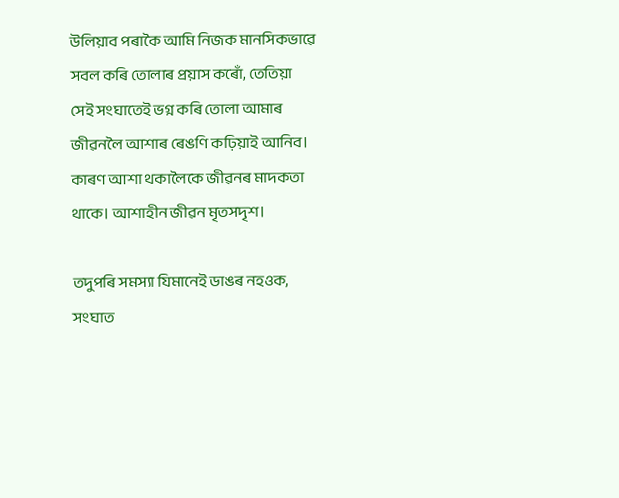উলিয়াব পৰাকৈ আমি নিজক মানসিকভাৱে সবল কৰি তোলাৰ প্ৰয়াস কৰোঁ, তেতিয়া সেই সংঘাতেই ভগ্ন কৰি তোলা আমাৰ জীৱনলৈ আশাৰ ৰেঙণি কঢ়িয়াই আনিব। কাৰণ আশা থকালৈকে জীৱনৰ মাদকতা থাকে। আশাহীন জীৱন মৃতসদৃশ।

তদুপৰি সমস্যা যিমানেই ডাঙৰ নহওক, সংঘাত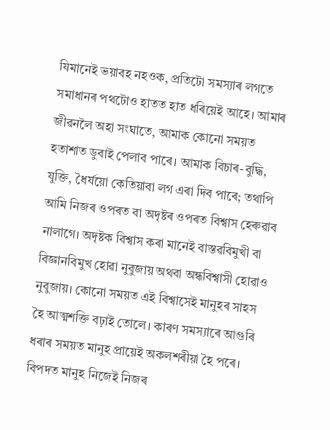যিমানেই ভয়াবহ নহওক, প্ৰতিটো সমস্যাৰ লগতে সমাধানৰ পথটোও হাতত হাত ধৰিয়েই আহে। আমাৰ জীৱনলৈ অহা সংঘাতে, আমাক কোনো সময়ত হতাশাত ডুবাই পেলাব পাৰে। আমাক বিচাৰ-বুদ্ধি, যুক্তি, ধৈৰ্যয়ো কেতিয়াবা লগ এৰা দিব পাৰে; তথাপি আমি নিজৰ ওপৰত বা অদৃষ্টৰ ওপৰত বিশ্বাস হেৰুৱাব নালাগে। অদৃষ্টক বিশ্বাস কৰা মানেই বাস্তৱবিমুখী বা বিজ্ঞানবিমুখ হোৱা নুবুজায় অথবা অন্ধবিশ্বাসী হোৱাও নুবুজায়। কোনো সময়ত এই বিশ্বাসেই মানুহৰ সাহস হৈ আত্মশক্তি বঢ়াই তোলে। কাৰণ সমস্যাৰে আগুৰি ধৰাৰ সময়ত মানুহ প্ৰায়েই অকলশৰীয়া হৈ পৰে। বিপদত মানুহ নিজেই নিজৰ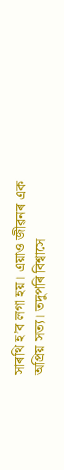সাৰথি হ’ব লগা হয়। এয়াও জীৱনৰ এক অপ্ৰিয় সত্য। তদুপৰি বিশ্বাসে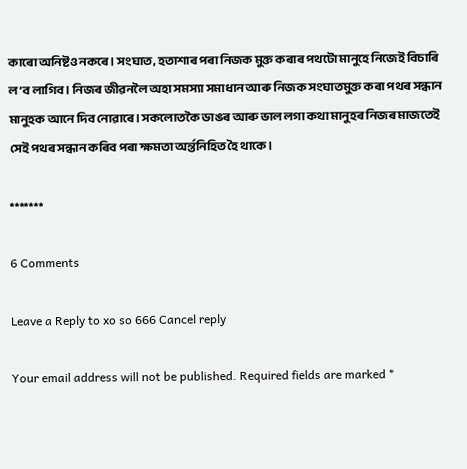কাৰো অনিষ্টও নকৰে। সংঘাত, হতাশাৰ পৰা নিজক মুক্ত কৰাৰ পথটো মানুহে নিজেই বিচাৰি ল’ব লাগিব। নিজৰ জীৱনলৈ অহা সমস্যা সমাধান আৰু নিজক সংঘাতমুক্ত কৰা পথৰ সন্ধান মানুহক আনে দিব নোৱাৰে। সকলোতকৈ ডাঙৰ আৰু ভাল লগা কথা মানুহৰ নিজৰ মাজতেই সেই পথৰ সন্ধান কৰিব পৰা ক্ষমতা অৰ্ন্তনিহিত হৈ থাকে।

*******

6 Comments

Leave a Reply to xo so 666 Cancel reply

Your email address will not be published. Required fields are marked *